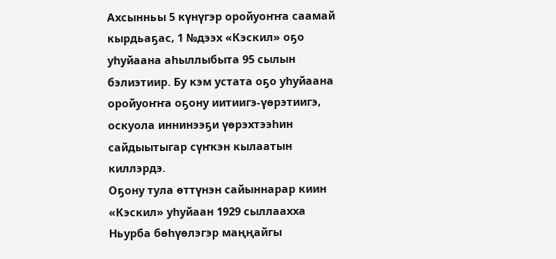Ахсынньы 5 күнүгэр оройуоҥҥа саамай кырдьаҕас, 1 №дээх «Кэскил» оҕо уһуйаана аһыллыбыта 95 сылын бэлиэтиир. Бу кэм устата оҕо уһуйаана оройуоҥҥа оҕону иитиигэ-үөрэтиигэ, оскуола иннинээҕи үөрэхтээһин сайдыытыгар сүҥкэн кылаатын киллэрдэ.
Оҕону тула ѳттүнэн сайыннарар киин «Кэскил» уһуйаан 1929 сыллаахха Ньурба бѳһүѳлэгэр маңңайгы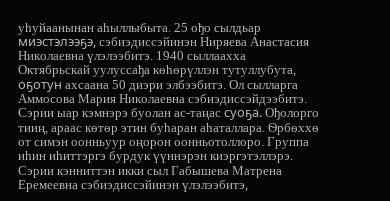уһуйаанынан аһыллыбыта. 25 ођо сылдьар миэстэлээҕэ, сэбиэдиссэйинэн Ниряева Анастасия Николаевна үлэлээбитэ. 1940 сыллаахха Октябрьскай уулуссађа кѳһѳрүллэн тутуллубута, оҕотун ахсаана 50 диэри элбээбитэ. Ол сылларга Аммосова Мария Николаевна сэбиэдиссэйдээбитэ. Сэрии ыар кэмнэрэ буолан ас-таңас суоҕа. Ођолорго тииң, араас кѳтѳр этин буһаран аһаталлара. Ѳрбѳххѳ от симэн оонньуур оңорон оонньотоллоро. Группа иһин иһиттэргэ бурдук үүннэрэн киэргэтэллэрэ.
Сэрии кэнниттэн икки сыл Габышева Матрена Еремеевна сэбиэдиссэйинэн үлэлээбитэ,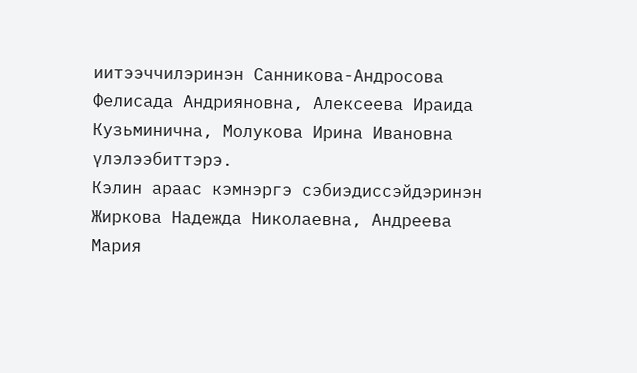иитээччилэринэн Санникова-Андросова Фелисада Андрияновна, Алексеева Ираида Кузьминична, Молукова Ирина Ивановна үлэлээбиттэрэ.
Кэлин араас кэмнэргэ сэбиэдиссэйдэринэн Жиркова Надежда Николаевна, Андреева Мария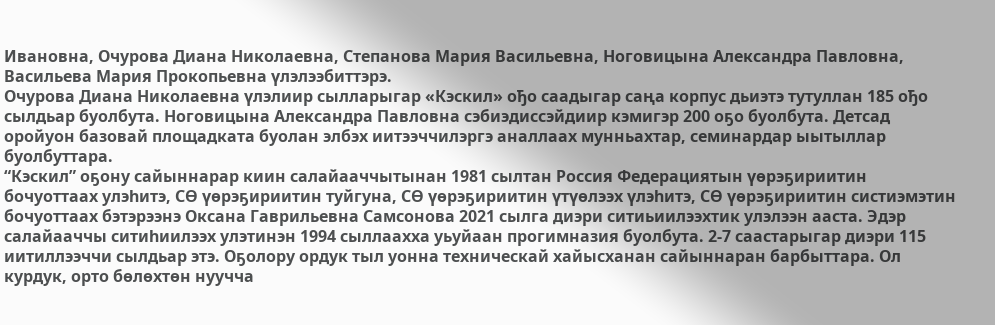Ивановна, Очурова Диана Николаевна, Степанова Мария Васильевна, Ноговицына Александра Павловна, Васильева Мария Прокопьевна үлэлээбиттэрэ.
Очурова Диана Николаевна үлэлиир сылларыгар «Кэскил» ођо саадыгар саңа корпус дьиэтэ тутуллан 185 ођо сылдьар буолбута. Ноговицына Александра Павловна сэбиэдиссэйдиир кэмигэр 200 оҕо буолбута. Детсад оройуон базовай площадката буолан элбэх иитээччилэргэ аналлаах мунньахтар, семинардар ыытыллар буолбуттара.
“Кэскил” оҕону сайыннарар киин салайааччытынан 1981 сылтан Россия Федерациятын үѳрэҕириитин бочуоттаах улэһитэ, СѲ үөрэҕириитин туйгуна, СӨ үөрэҕириитин үтүөлээх үлэһитэ, СѲ үөрэҕириитин систиэмэтин бочуоттаах бэтэрээнэ Оксана Гаврильевна Самсонова 2021 сылга диэри ситиьиилээхтик улэлээн ааста. Эдэр салайааччы ситиһиилээх улэтинэн 1994 сыллаахха уьуйаан прогимназия буолбута. 2-7 саастарыгар диэри 115 иитиллээччи сылдьар этэ. Оҕолору ордук тыл уонна техническай хайысханан сайыннаран барбыттара. Ол курдук, орто бѳлѳхтѳн нуучча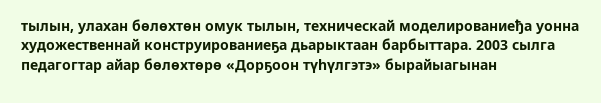тылын, улахан бѳлѳхтѳн омук тылын, техническай моделированиеђа уонна художественнай конструированиеҕа дьарыктаан барбыттара. 2003 сылга педагогтар айар бѳлѳхтѳрѳ «Дорҕоон түһүлгэтэ» бырайыагынан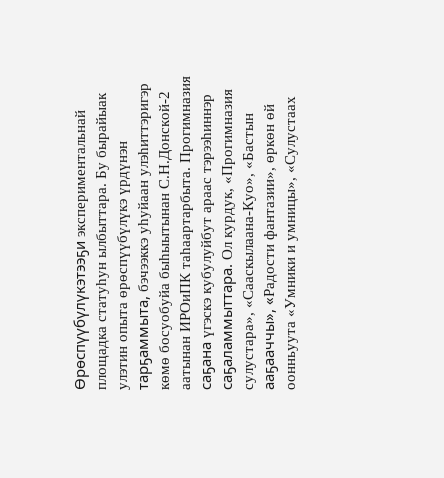Ѳрѳспүүбүлүкэтээҕи экспериментальнай площадка статуһун ылбыттара. Бу бырайыак улэтин опыта өрѳспүүбүлүкэ үрдүнэн тарҕаммыта, бэчээккэ уһуйаан улэһиттэригэр кѳмѳ босуобуйа быһыытынан С.Н.Донской-2 аатынан ИРОиПК таһаартарбыта. Прогимназия саҕана үгэскэ кубулуйбут араас тэрээһиннэр саҕаламмыттара. Ол курдук, «Прогимназия сулустара», «Сааскылаана-Куо», «Бастын ааҕааччы», «Радости фантазии», ѳркѳн ѳй оонньуута «Умники и умницы», «Сулустаах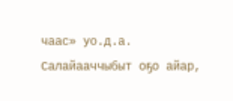чаас» уо.д.а. Салайааччыбыт оҕо айар,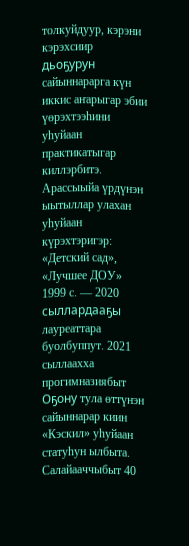толкуйдуур, кэрэни кэрэхсиир дьоҕурун сайыннарарга күн иккис аҥарыгар эбии үѳрэхтээһини уһуйаан практикатыгар киллэрбитэ. Арассыыйа үрдүнэн ыытыллар улахан уһуйаан күрэхтэригэр: «Детский сад», «Лучшее ДОУ» 1999 с. — 2020 сыллардааҕы лауреаттара буолбуппут. 2021 сыллаахха прогимназиябыт Оҕону тула ѳттүнэн сайыннарар киин «Кэскил» уһуйаан статуһун ылбыта. Салайааччыбыт 40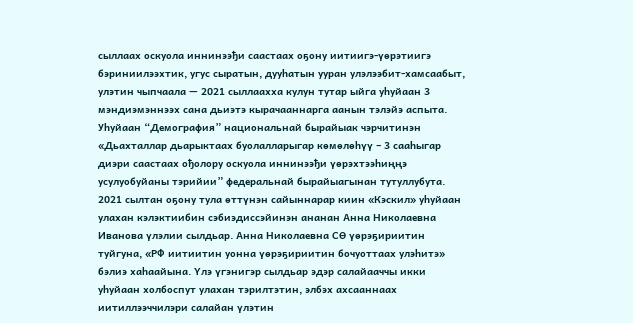сыллаах оскуола иннинээђи саастаах оҕону иитиигэ-үѳрэтиигэ бэриниилээхтик, угус сыратын, дууһатын ууран улэлээбит-хамсаабыт, улэтин чыпчаала — 2021 сыллаахха кулун тутар ыйга уһуйаан 3 мэндиэмэннээх сана дьиэтэ кырачааннарга аанын тэлэйэ аспыта. Уһуйаан “Демография” национальнай бырайыак чэрчитинэн «Дьахталлар дьарыктаах буолалларыгар кѳмѳлѳһүү – 3 сааһыгар диэри саастаах ођолору оскуола иннинээђи үѳрэхтээһиңңэ усулуобуйаны тэрийии” федеральнай бырайыагынан тутуллубута.
2021 сылтан оҕону тула ѳттүнэн сайыннарар киин «Кэскил» уһуйаан улахан кэлэктиибин сэбиэдиссэйинэн ананан Анна Николаевна Иванова үлэлии сылдьар. Анна Николаевна СѲ үѳрэҕириитин туйгуна, «РФ иитиитин уонна үѳрэҕириитин бочуоттаах улэһитэ» бэлиэ хаһаайына. Үлэ үгэнигэр сылдьар эдэр салайааччы икки уһуйаан холбоспут улахан тэрилтэтин, элбэх ахсааннаах иитиллээччилэри салайан үлэтин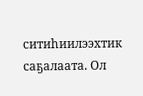ситиһиилээхтик саҕалаата. Ол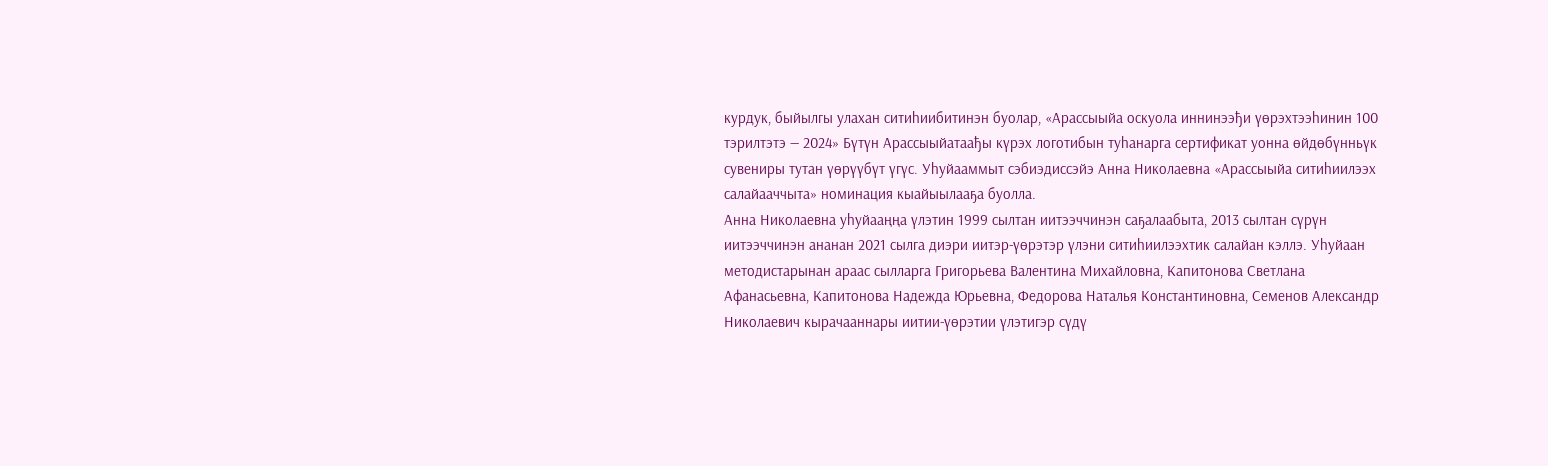курдук, быйылгы улахан ситиһиибитинэн буолар, «Арассыыйа оскуола иннинээђи үѳрэхтээһинин 100 тэрилтэтэ — 2024» Бүтүн Арассыыйатаађы күрэх логотибын туһанарга сертификат уонна ѳйдѳбүнньүк сувениры тутан үѳрүүбүт үгүс. Уһуйааммыт сэбиэдиссэйэ Анна Николаевна «Арассыыйа ситиһиилээх салайааччыта» номинация кыайыылааҕа буолла.
Анна Николаевна уһуйааңңа үлэтин 1999 сылтан иитээччинэн саҕалаабыта, 2013 сылтан сүрүн иитээччинэн ананан 2021 сылга диэри иитэр-үѳрэтэр үлэни ситиһиилээхтик салайан кэллэ. Уһуйаан методистарынан араас сылларга Григорьева Валентина Михайловна, Капитонова Светлана Афанасьевна, Капитонова Надежда Юрьевна, Федорова Наталья Константиновна, Семенов Александр Николаевич кырачааннары иитии-үѳрэтии үлэтигэр сүдү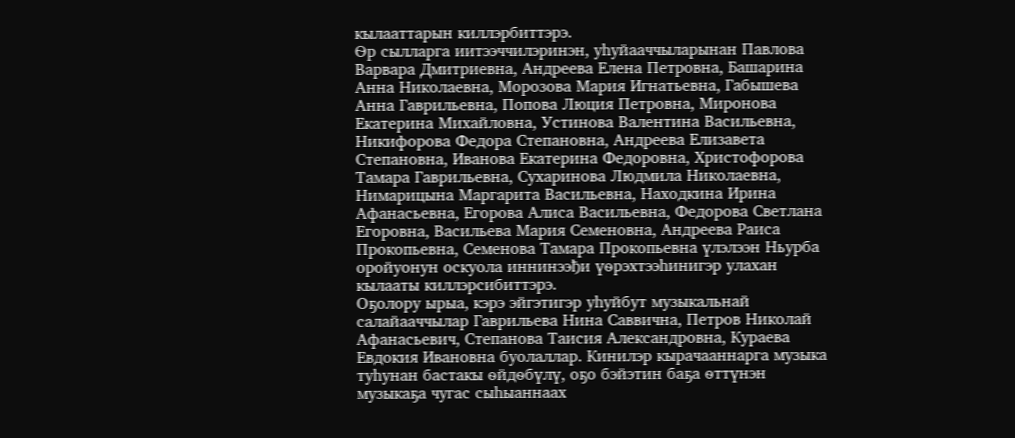кылааттарын киллэрбиттэрэ.
Ѳр сылларга иитээччилэринэн, уһуйааччыларынан Павлова Варвара Дмитриевна, Андреева Елена Петровна, Башарина Анна Николаевна, Морозова Мария Игнатьевна, Габышева Анна Гаврильевна, Попова Люция Петровна, Миронова Екатерина Михайловна, Устинова Валентина Васильевна, Никифорова Федора Степановна, Андреева Елизавета Степановна, Иванова Екатерина Федоровна, Христофорова Тамара Гаврильевна, Сухаринова Людмила Николаевна, Нимарицына Маргарита Васильевна, Находкина Ирина Афанасьевна, Егорова Алиса Васильевна, Федорова Светлана Егоровна, Васильева Мария Семеновна, Андреева Раиса Прокопьевна, Семенова Тамара Прокопьевна үлэлээн Ньурба оройуонун оскуола иннинээђи үѳрэхтээһинигэр улахан кылааты киллэрсибиттэрэ.
Оҕолору ырыа, кэрэ эйгэтигэр уһуйбут музыкальнай салайааччылар Гаврильева Нина Саввична, Петров Николай Афанасьевич, Степанова Таисия Александровна, Кураева Евдокия Ивановна буолаллар. Кинилэр кырачааннарга музыка туһунан бастакы ѳйдѳбүлү, оҕо бэйэтин баҕа ѳттүнэн музыкаҕа чугас сыһыаннаах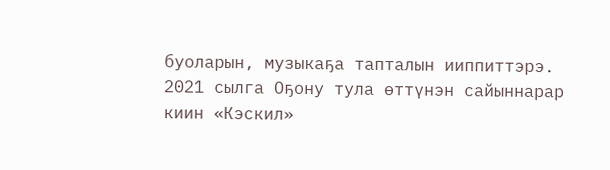буоларын, музыкаҕа тапталын ииппиттэрэ.
2021 сылга Оҕону тула ѳттүнэн сайыннарар киин «Кэскил»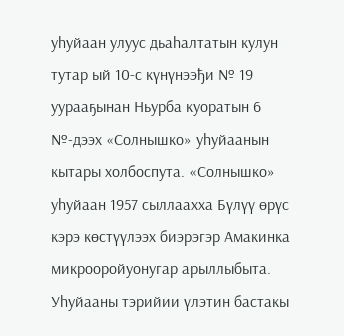уһуйаан улуус дьаһалтатын кулун тутар ый 10-с күнүнээђи № 19 уурааҕынан Ньурба куоратын 6 №-дээх «Солнышко» уһуйаанын кытары холбоспута. «Солнышко» уһуйаан 1957 сыллаахха Бүлүү ѳрүс кэрэ кѳстүүлээх биэрэгэр Амакинка микрооройуонугар арыллыбыта. Уһуйааны тэрийии үлэтин бастакы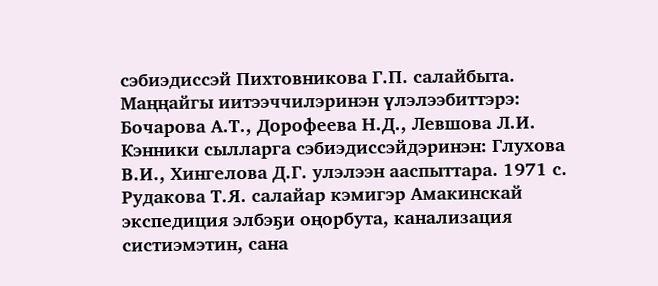сэбиэдиссэй Пихтовникова Г.П. салайбыта. Маңңайгы иитээччилэринэн үлэлээбиттэрэ: Бочарова А.Т., Дорофеева Н.Д., Левшова Л.И. Кэнники сылларга сэбиэдиссэйдэринэн: Глухова В.И., Хингелова Д.Г. улэлээн ааспыттара. 1971 с. Рудакова Т.Я. салайар кэмигэр Амакинскай экспедиция элбэҕи оңорбута, канализация систиэмэтин, сана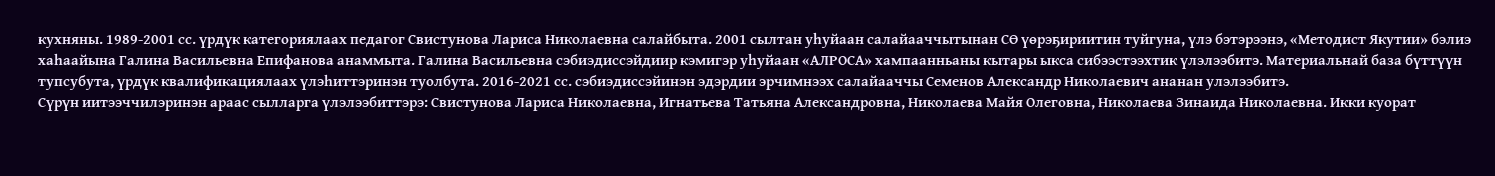кухняны. 1989-2001 сс. үрдүк категориялаах педагог Свистунова Лариса Николаевна салайбыта. 2001 сылтан уһуйаан салайааччытынан СѲ үѳрэҕириитин туйгуна, үлэ бэтэрээнэ, «Методист Якутии» бэлиэ хаһаайына Галина Васильевна Епифанова анаммыта. Галина Васильевна сэбиэдиссэйдиир кэмигэр уһуйаан «АЛРОСА» хампаанньаны кытары ыкса сибээстээхтик үлэлээбитэ. Материальнай база бүттүүн тупсубута, үрдүк квалификациялаах үлэһиттэринэн туолбута. 2016-2021 сс. сэбиэдиссэйинэн эдэрдии эрчимнээх салайааччы Семенов Александр Николаевич ананан улэлээбитэ.
Сүрүн иитээччилэринэн араас сылларга үлэлээбиттэрэ: Свистунова Лариса Николаевна, Игнатьева Татьяна Александровна, Николаева Майя Олеговна, Николаева Зинаида Николаевна. Икки куорат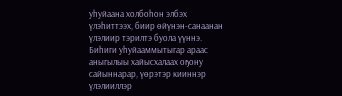уһуйаана холбоһон элбэх үлэһиттээх, биир ѳйүнэн-санаанан үлэлиир тэрилтэ буола үүннэ.
Биһиги уһуйааммытыгар араас аныгылыы хайысхалаах оҕону сайыннарар, үѳрэтэр кииннэр үлэлииллэр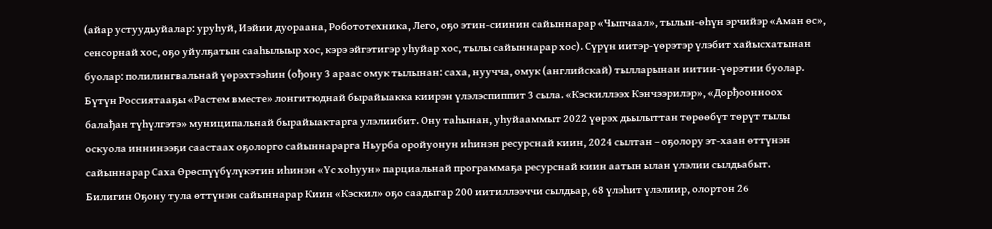(айар устуудьуйалар: уруһуй, Иэйии дуораана, Робототехника, Лего, оҕо этин-сиинин сайыннарар «Чыпчаал», тылын-ѳһүн эрчийэр «Аман ѳс», сенсорнай хос, оҕо уйулҕатын сааһылыыр хос, кэрэ эйгэтигэр уһуйар хос, тылы сайыннарар хос). Сүрүн иитэр-үѳрэтэр үлэбит хайысхатынан буолар: полилингвальнай үѳрэхтээһин (ођону 3 араас омук тылынан: саха, нуучча, омук (английскай) тылларынан иитии-үѳрэтии буолар.
Бүтүн Россиятааҕы «Растем вместе» лонгитюднай бырайыакка киирэн үлэлэспиппит 3 сыла. «Кэскиллээх Кэнчээрилэр», «Дорђоонноох балађан түһүлгэтэ» муниципальнай бырайыактарга улэлиибит. Ону таһынан, уһуйааммыт 2022 үѳрэх дьылыттан тѳрѳѳбүт тѳрүт тылы оскуола иннинээҕи саастаах оҕолорго сайыннарарга Ньурба оройуонун иһинэн ресурснай киин, 2024 сылтан – оҕолору эт-хаан ѳттүнэн сайыннарар Саха Ѳрѳспүүбүлүкэтин иһинэн «Үс хоһуун» парциальнай программаҕа ресурснай киин аатын ылан үлэлии сылдьабыт.
Билигин Оҕону тула ѳттүнэн сайыннарар Киин «Кэскил» оҕо саадыгар 200 иитиллээччи сылдьар, 68 үлэһит үлэлиир, олортон 26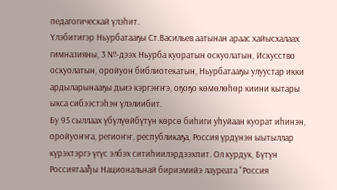педагогическай үлэһит.
Үлэбитигэр Ньурбатааҕы Ст.Васильев аатынан араас хайысхалаах гимназияны, 3 №-дээх Ньурба куоратын оскуолатын, Искусство оскуолатын, оройуон библиотекатын, Ньурбатааҕы улуустар икки ардыларынааҕы дьиэ кэргэҥҥэ, оҕоҕо кѳмѳлѳһѳр киини кытары ыкса сибээстэһэн үлэлиибит.
Бу 95 сыллаах үбүлүѳйбүтүн кѳрсѳ биһиги уһуйаан куорат иһинэн, оройуоҥҥа, региоҥҥ, республикаҕа, Россия үрдүнэн ыытыллар күрэхтэргэ үгүс элбэх ситиһиилэрдээхпит. Ол курдук, Бүтүн Россиятаађы Национальнай бириэмийэ лауреата “Россия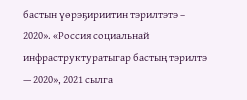бастын үѳрэҕириитин тэрилтэтэ – 2020». «Россия социальнай инфраструктуратыгар бастың тэрилтэ — 2020», 2021 сылга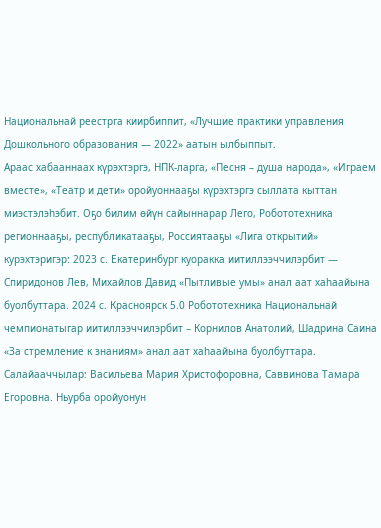Национальнай реестрга киирбиппит, «Лучшие практики управления Дошкольного образования — 2022» аатын ылбыппыт.
Араас хабааннаах күрэхтэргэ, НПК-ларга, «Песня – душа народа», «Играем вместе», «Театр и дети» оройуоннааҕы күрэхтэргэ сыллата кыттан миэстэлэһэбит. Оҕо билим ѳйүн сайыннарар Лего, Робототехника регионнааҕы, республикатааҕы, Россиятааҕы «Лига открытий» курэхтэригэр: 2023 с. Екатеринбург куоракка иитиллээччилэрбит — Спиридонов Лев, Михайлов Давид «Пытливые умы» анал аат хаһаайына буолбуттара. 2024 с. Красноярск 5.0 Робототехника Национальнай чемпионатыгар иитиллээччилэрбит – Корнилов Анатолий, Шадрина Саина «За стремление к знаниям» анал аат хаһаайына буолбуттара. Салайааччылар: Васильева Мария Христофоровна, Саввинова Тамара Егоровна. Ньурба оройуонун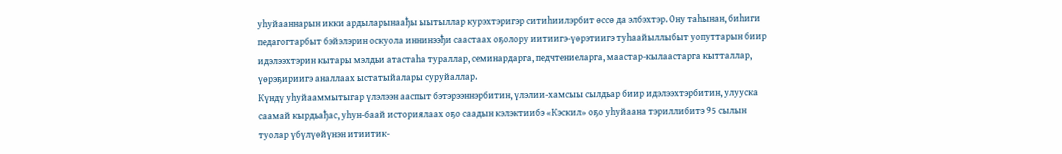уһуйааннарын икки ардыларынаађы ыытыллар курэхтэригэр ситиһиилэрбит ѳссѳ да элбэхтэр. Ону таһынан, биһиги педагогтарбыт бэйэлэрин оскуола иннинээђи саастаах оҕолору иитиигэ-үѳрэтиигэ туһаайыллыбыт уопуттарын биир идэлээхтэрин кытары мэлдьи атастаһа тураллар, семинардарга, педчтениеларга, маастар-кылаастарга кытталлар, үѳрэҕириигэ аналлаах ыстатыйалары суруйаллар.
Күндү уһуйааммытыгар үлэлээн ааспыт бэтэрээннэрбитин, үлэлии-хамсыы сылдьар биир идэлээхтэрбитин, улууска саамай кырдьађас, уһун-баай историялаах оҕо саадын кэлэктиибэ «Кэскил» оҕо уһуйаана тэриллибитэ 95 сылын туолар үбүлүѳйүнэн итиитик-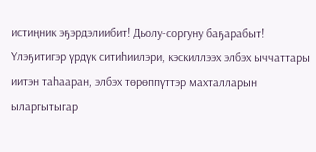истиңник эҕэрдэлиибит! Дьолу-соргуну баҕарабыт! Үлэҕитигэр үрдүк ситиһиилэри, кэскиллээх элбэх ыччаттары иитэн таһааран, элбэх тѳрѳппүттэр махталларын ыларгытыгар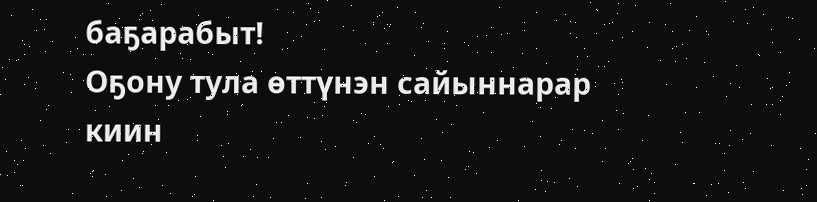баҕарабыт!
Оҕону тула ѳттүнэн сайыннарар киин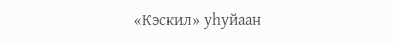«Кэскил» уһуйаан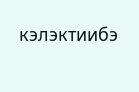кэлэктиибэ